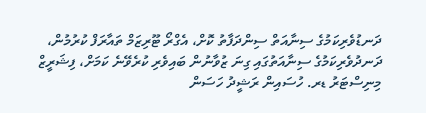ދަނޑުވެރިކަމުގެ ސިނާއަތް ސިންދަފާތު ކޮށް، އެގްރޯ ޓޫރިޒަމް ތައާރަފް ކުރުމުން، ދަނދުވެރިކަމުގެ ސިނާއަތުގައި ގިނަ ޒުވާނުން ބައިވެރި ކުރެވޭނެ ކަމަށް، ފިޝަރީޒް މިނިސްޓަރު ޑރ. ހުސައިން ރަޝީދު ހަސަން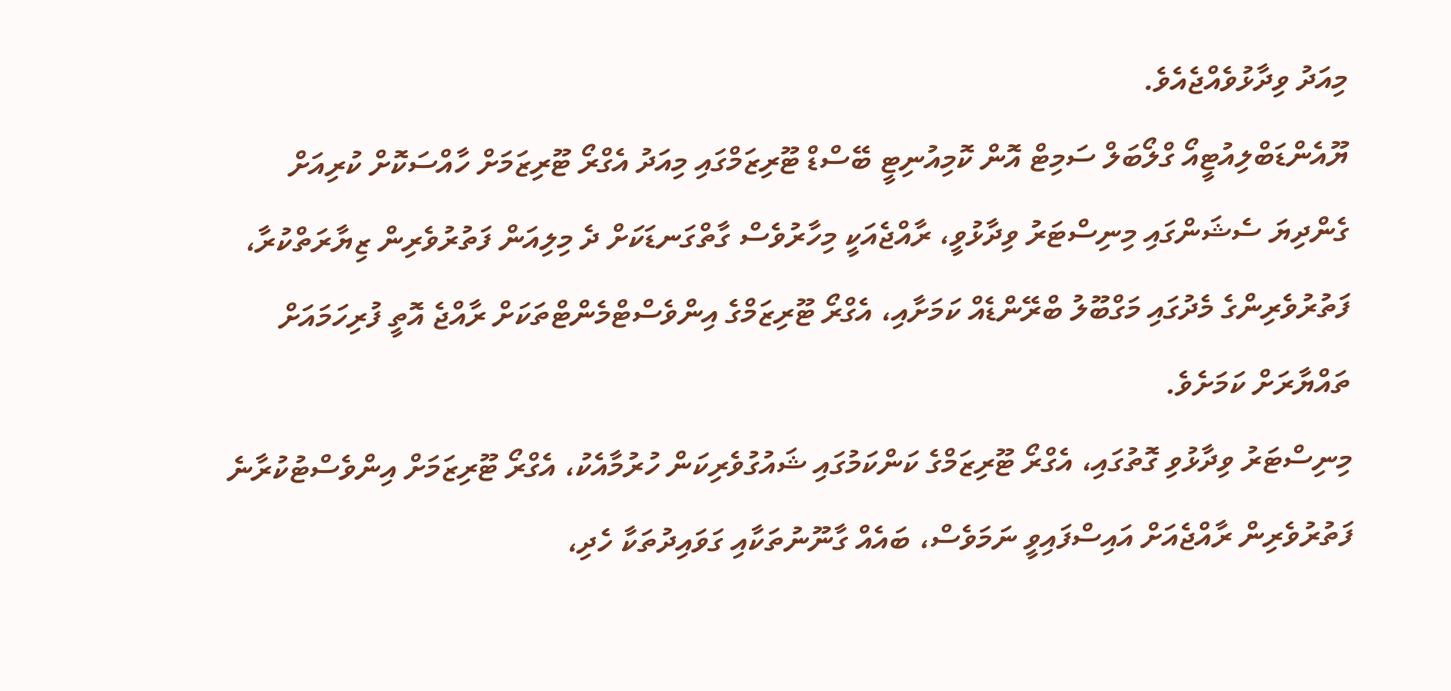މިއަދު ވިދާޅުވެއްޖެއެވެ.
ޔޫއެންޑަބްލިއުޓީއޯ ގްލޯބަލް ސަމިޓް އޮން ކޮމިއުނިޓީ ބޭސްޑް ޓޫރިޒަމްގައި މިއަދު އެގްރޯ ޓޫރިޒަމަށް ހާއްސަކޮށް ކުރިއަށް ގެންދިޔަ ސެޝަންގައި މިނިސްޓަރު ވިދާޅުވީ، ރާއްޖެއަކީ މިހާރުވެސް ގާތްގަނޑަކަށް ދެ މިލިއަން ފަތުރުވެރިން ޒިޔާރަތްކުރާ، ފަތުރުވެރިންގެ މެދުގައި މަގްބޫލު ބްރޭންޑެއް ކަމަށާއި، އެގްރޯ ޓޫރިޒަމްގެ އިންވެސްޓްމެންޓްތަކަށް ރާއްޖެ އޮތީ ފުރިހަމައަށް ތައްޔާރަށް ކަމަށެވެ.
މިނިސްޓަރު ވިދާޅުވި ގޮތުގައި، އެގްރޯ ޓޫރިޒަމްގެ ކަންކަމުގައި ޝައުގުވެރިކަން ހުރުމާއެކު، އެގްރޯ ޓޫރިޒަމަށް އިންވެސްޓުކުރާނެ ފަތުރުވެރިން ރާއްޖެއަށް އައިސްފައިވީ ނަމަވެސް، ބައެއް ގާނޫނުތަކާއި ގަވައިދުތަކާ ހެދި،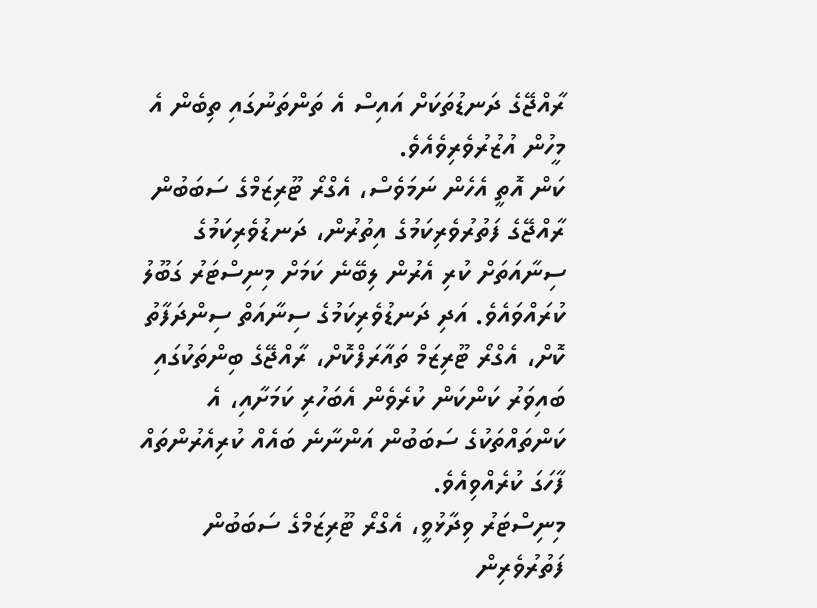ރާއްޖޭގެ ދަނޑުތަކަށް އައިސް އެ ތަންތަނުގައި ތިބެން އެ މީހުން އުޒުރުވެރިވެއެވެ.
ކަން އޮތީ އެހެން ނަމަވެސް، އެގްރޯ ޓޫރިޒަމްގެ ސަބަބުން ރާއްޖޭގެ ފަތުރުވެރިކަމުގެ އިތުރުން، ދަނޑުވެރިކަމުގެ ސިނާއަތަށް ކުރި އެރުން ލިބޭނެ ކަމަށް މިނިސްޓަރު ގަބޫލު ކުރައްވައެވެ. އަދި ދަނޑުވެރިކަމުގެ ސިނާއަތް ސިންދަފާތު ކޮށް، އެގްރޯ ޓޫރިޒަމް ތައާރަފްކޮށް، ރާއްޖޭގެ ބިންތަކުގައި ބައިވަރު ކަންކަން ކުރެވެން އެބަހުރި ކަމަށާއި، އެ ކަންތައްތަކުގެ ސަބަބުން އަންނާނެ ބައެއް ކުރިއެރުންތައް ފާހަގަ ކުރެއްވިއެވެ.
މިނިސްޓަރު ވިދާޅުވީ، އެގްރޯ ޓޫރިޒަމްގެ ސަބަބުން ފަތުރުވެރިން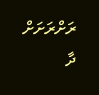ރަށްރަށަށް ދާ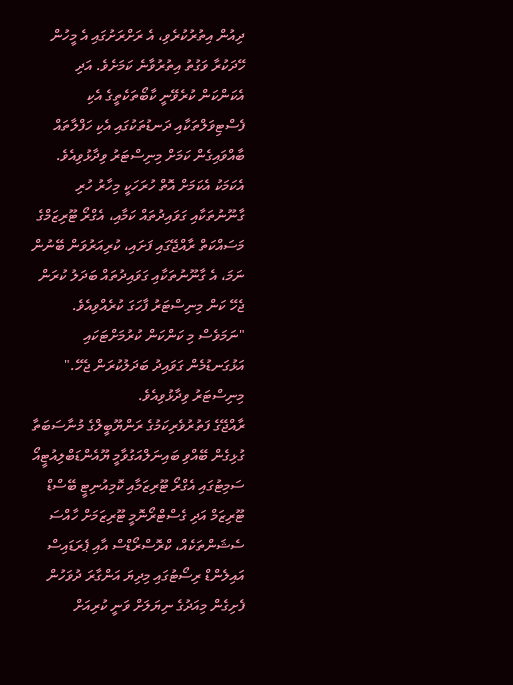ދިއުން އިތުރުކުރެވި، އެ ރަށްރަށުގައި އެ މީހުން ހޭދަކުރާ ވަގުތު އިތުރުވާނެ ކަމަށެވެ. އަދި އެކަންކަން ކުރެވޭނީ ކާބޯތަކެތީގެ އެކި ފެސްޓިވަލްތަކާއި ދަނޑުތަކުގައި އެކި ހަފްލާތައް ބާއްވައިގެން ކަމަށް މިނިސްޓަރު ވިދާޅުވިއެވެ.
އެކަމަކު އެކަމަށް އޮތް ހުރަހަކީ މިހާރު ހުރި ގާނޫނުތަކާއި ގަވައިދުތައް ކަމާއި، އެގްރޯ ޓޫރިޒަމްގެ މަސައްކަތް ރާއްޖޭގައި ފަށައި، ކުރިއަރުވަން ބޭނުން ނަމަ، އެ ގާނޫނުތަކާއި ގަވައިދުތައް ބަދަލު ކުރަން ޖެހޭ ކަން މިނިސްޓަރު ފާހަގަ ކުރެއްވިއެވެ.
"ނަމަވެސް މި ކަންކަން ކުރުމަށްޓަކައި އަޅުގަނޑުމެން ގަވައިދު ބަދަލުކުރަން ޖެހޭ." މިނިސްޓަރު ވިދާޅުވިއެވެ.
ރާއްޖޭގެ ފަތުރުވެރިކަމުގެ ރަންޔޫބީލްގެ މުނާސަބަތާ ގުޅިގެން ބޭއްވި ބައިނަލްއަގުވާމީ ޔޫއެންޑަބްލިއުޓީއޯ ސަމިޓުގައި އެގްރޯ ޓޫރިޒަމާއި ކޮމިއުނިޓީ ބޭސްޑް ޓޫރިޒަމް އަދި ގެސްޓްރޯނޮމީ ޓޫރިޒަމަށް ހާއްސަ ސެޝަންތަކެއް، ކްރޮސްރޯޑްސް އާއި ޕެރަޑައިސް އައިލެންޑް ރިސޯޓުގައި މިދިޔަ އަންގާރަ ދުވަހުން ފެށިގެން މިއަދުގެ ނިޔަލަށް ވަނީ ކުރިއަށް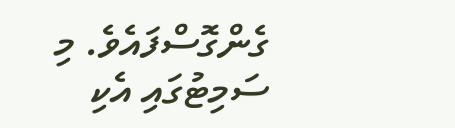ގެންގޮސްފައެވެ. މި ސަމިޓުގައި އެކި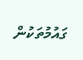ގައުމުތަކުން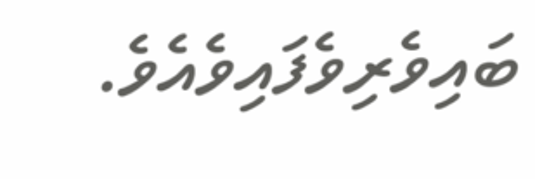ބައިވެރިވެފައިވެއެވެ.